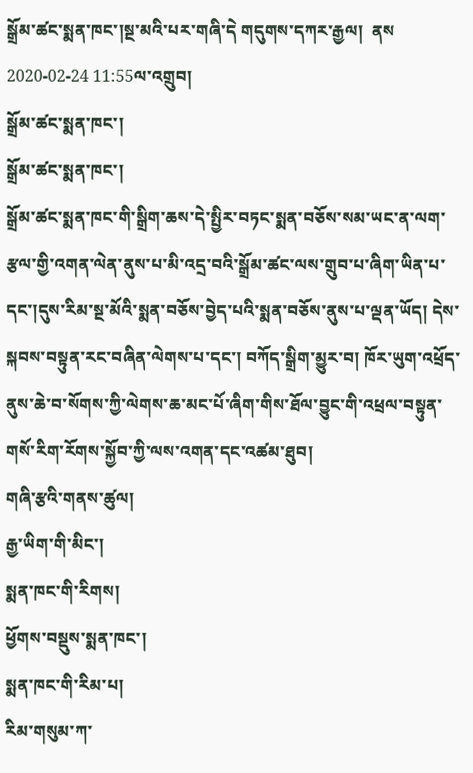སྒྲོམ་ཚང་སྨན་ཁང་།སྔ་མའི་པར་གཞི་དེ གདུགས་དཀར་རྒྱལ།  ནས 2020-02-24 11:55ལ་འགྲུབ།
སྒྲོམ་ཚང་སྨན་ཁང་།
སྒྲོམ་ཚང་སྨན་ཁང་།
སྒྲོམ་ཚང་སྨན་ཁང་གི་སྒྲིག་ཆས་དེ་སྤྱིར་བཏང་སྨན་བཅོས་སམ་ཡང་ན་ལག་རྩལ་གྱི་འགན་ལེན་ནུས་པ་མི་འདྲ་བའི་སྒྲོམ་ཚང་ལས་གྲུབ་པ་ཞིག་ཡིན་པ་དང་།དུས་རིམ་སྔ་མོའི་སྨན་བཅོས་བྱེད་པའི་སྨན་བཅོས་ནུས་པ་ལྡན་ཡོད། དེས་སྐབས་བསྟུན་རང་བཞིན་ལེགས་པ་དང་། བཀོད་སྒྲིག་མྱུར་བ། ཁོར་ཡུག་འཕྲོད་ནུས་ཆེ་བ་སོགས་ཀྱི་ལེགས་ཆ་མང་པོ་ཞིག་གིས་ཐོལ་བྱུང་གི་འཕྲལ་བསྟུན་གསོ་རིག་རོགས་སྐྱོབ་ཀྱི་ལས་འགན་དང་འཚམ་ཐུབ།
གཞི་རྩའི་གནས་ཚུལ།
རྒྱ་ཡིག་གི་མིང་།
སྨན་ཁང་གི་རིགས།
ཕྱོགས་བསྡུས་སྨན་ཁང་།
སྨན་ཁང་གི་རིམ་པ།
རིམ་གསུམ་ཀ་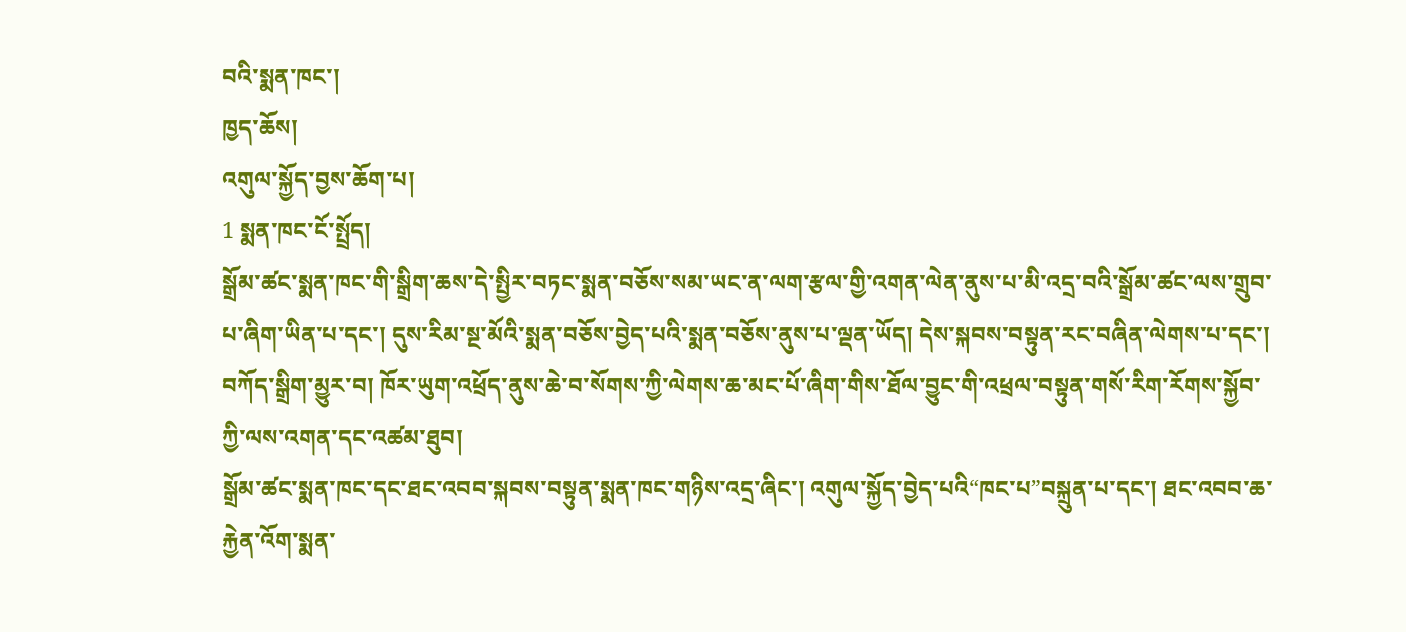བའི་སྨན་ཁང་།
ཁྱད་ཆོས།
འགུལ་སྐྱོད་བྱས་ཆོག་པ།
1 སྨན་ཁང་ངོ་སྤྲོད།
སྒྲོམ་ཚང་སྨན་ཁང་གི་སྒྲིག་ཆས་དེ་སྤྱིར་བཏང་སྨན་བཅོས་སམ་ཡང་ན་ལག་རྩལ་གྱི་འགན་ལེན་ནུས་པ་མི་འདྲ་བའི་སྒྲོམ་ཚང་ལས་གྲུབ་པ་ཞིག་ཡིན་པ་དང་། དུས་རིམ་སྔ་མོའི་སྨན་བཅོས་བྱེད་པའི་སྨན་བཅོས་ནུས་པ་ལྡན་ཡོད། དེས་སྐབས་བསྟུན་རང་བཞིན་ལེགས་པ་དང་། བཀོད་སྒྲིག་མྱུར་བ། ཁོར་ཡུག་འཕྲོད་ནུས་ཆེ་བ་སོགས་ཀྱི་ལེགས་ཆ་མང་པོ་ཞིག་གིས་ཐོལ་བྱུང་གི་འཕྲལ་བསྟུན་གསོ་རིག་རོགས་སྐྱོབ་ཀྱི་ལས་འགན་དང་འཚམ་ཐུབ།
སྒྲོམ་ཚང་སྨན་ཁང་དང་ཐང་འབབ་སྐབས་བསྟུན་སྨན་ཁང་གཉིས་འདྲ་ཞིང་། འགུལ་སྐྱོད་བྱེད་པའི“ཁང་པ”བསྐྲུན་པ་དང་། ཐང་འབབ་ཆ་རྐྱེན་འོག་སྨན་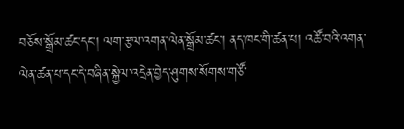བཅོས་སྒྲོམ་ཚང་དང་། ལག་རྩལ་འགན་ལེན་སྒྲོམ་ཚང་། ནད་ཁང་གི་ཚན་པ། འཚོ་བའི་འགན་ལེན་ཚན་པ་དང་དེ་བཞིན་སྐྱེལ་འདྲེན་བྱེད་ཤུགས་སོགས་གཙོ་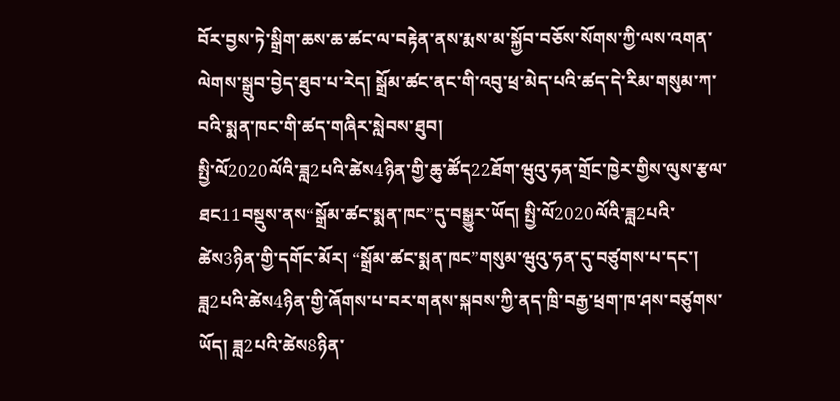བོར་བྱས་ཏེ་སྒྲིག་ཆས་ཆ་ཚང་ལ་བརྟེན་ནས་རྨས་མ་སྐྱོབ་བཅོས་སོགས་ཀྱི་ལས་འགན་ལེགས་སྒྲུབ་བྱེད་ཐུབ་པ་རེད། སྒྲོམ་ཚང་ནང་གི་འབུ་ཕྲ་མེད་པའི་ཚད་དེ་རིམ་གསུམ་ཀ་བའི་སྨན་ཁང་གི་ཚད་གཞིར་སླེབས་ཐུབ།
སྤྱི་ལོ2020ལོའི་ཟླ2པའི་ཚེས4ཉིན་གྱི་ཆུ་ཚོད22ཐོག་ཝུའུ་ཧན་གྲོང་ཁྱེར་གྱིས་ལུས་རྩལ་ཐང11བསྡུས་ནས“སྒྲོམ་ཚང་སྨན་ཁང”དུ་བསྒྱུར་ཡོད། སྤྱི་ལོ2020ལོའི་ཟླ2པའི་ཚེས3ཉིན་གྱི་དགོང་མོར། “སྒྲོམ་ཚང་སྨན་ཁང”གསུམ་ཝུའུ་ཧན་དུ་བཙུགས་པ་དང་། ཟླ2པའི་ཚེས4ཉིན་གྱི་ཞོགས་པ་བར་གནས་སྐབས་ཀྱི་ནད་ཁྲི་བརྒྱ་ཕྲག་ཁ་ཤས་བཙུགས་ཡོད། ཟླ2པའི་ཚེས8ཉིན་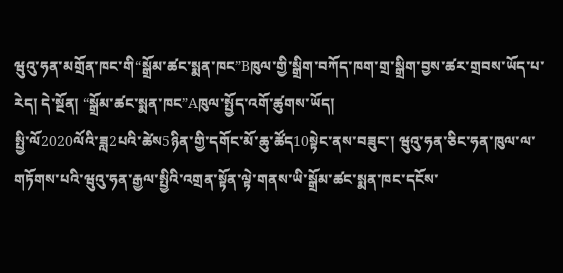ཝུའུ་ཧན་མགྲོན་ཁང་གི“སྒྲོམ་ཚང་སྨན་ཁང”Bཁུལ་གྱི་སྒྲིག་བཀོད་ཁག་གྲ་སྒྲིག་བྱས་ཚར་གྲབས་ཡོད་པ་རེད། དེ་སྔོན། “སྒྲོམ་ཚང་སྨན་ཁང”Aཁུལ་སྤྱོད་འགོ་ཚུགས་ཡོད།
སྤྱི་ལོ2020ལོའི་ཟླ2པའི་ཚེས5ཉིན་གྱི་དགོང་མོ་ཆུ་ཚོད10སྟེང་ནས་བཟུང་། ཝུའུ་ཧན་ཅིང་ཧན་ཁུལ་ལ་གཏོགས་པའི་ཝུའུ་ཧན་རྒྱལ་སྤྱིའི་འགྲན་སྟོན་ལྟེ་གནས་ཡི་སྒྲོམ་ཚང་སྨན་ཁང་དངོས་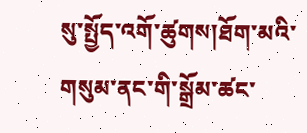སུ་སྤྱོད་འགོ་ཚུགས།ཐོག་མའི་གསུམ་ནང་གི་སྒྲོམ་ཚང་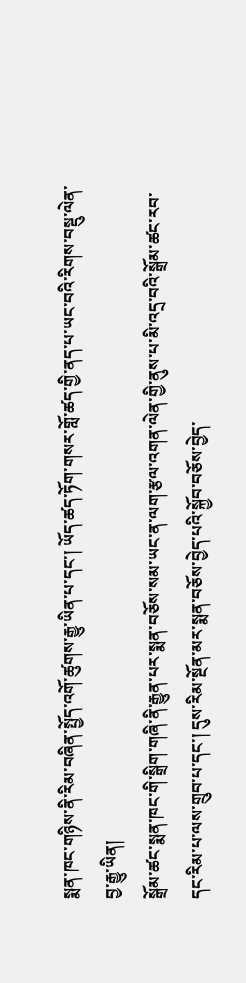སྨན་ཁང་གཉིས་ནི་རིམ་བཞིན་སྤྱོད་འགོ་ཚུགས་རྒྱུ་ཡིན་པ་དང་། ཡོད་ཚད་ཏོག་གསར་གློ་ཚད་གྱི་ནད་པ་ཡང་བའི་རིགས་བསྡུ་ལེན་བྱ་རྒྱུ་ཡིན།
སྒྲོམ་ཚང་སྨན་ཁང་གི་སྒྲིག་གཞི་ནི་རྒྱུན་པར་སྨན་བཅོས་སམ་ཡང་ན་ལག་རྩལ་འགན་ལེན་གྱི་ནུས་པ་མི་འདྲ་བའི་སྒྲོམ་ཚང་རབ་དང་རིམ་པ་ལས་གྲུབ་པ་དང་། དུས་རིམ་སྔོན་མར་སྨན་བཅོས་བྱེད་པའི་སྐྱོབ་བཅོས་བྱེད་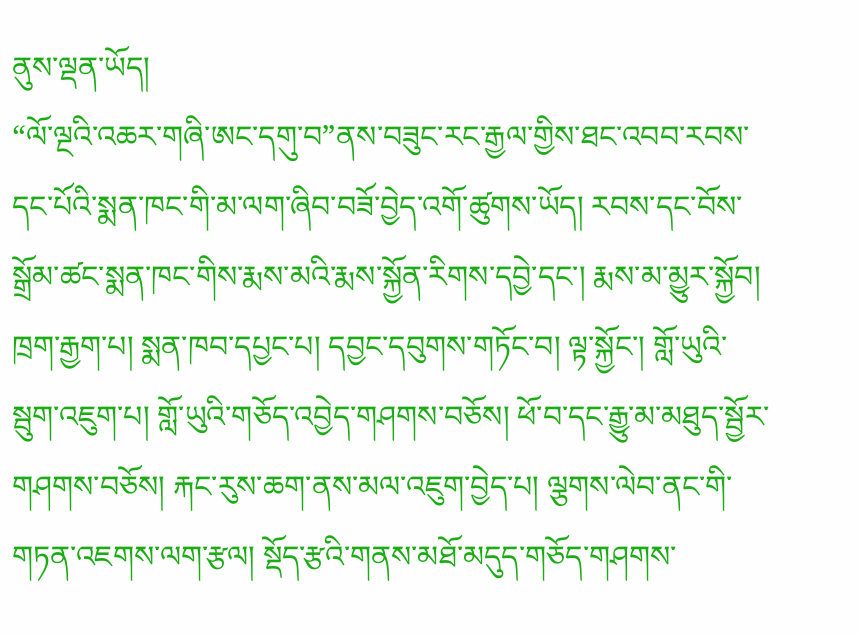ནུས་ལྡན་ཡོད།
“ལོ་ལྔའི་འཆར་གཞི་ཨང་དགུ་བ”ནས་བཟུང་རང་རྒྱལ་གྱིས་ཐང་འབབ་རབས་དང་པོའི་སྨན་ཁང་གི་མ་ལག་ཞིབ་བཟོ་བྱེད་འགོ་ཚུགས་ཡོད། རབས་དང་བོས་སྒྲོམ་ཚང་སྨན་ཁང་གིས་རྨས་མའི་རྨས་སྐྱོན་རིགས་དབྱེ་དང་། རྨས་མ་མྱུར་སྐྱོབ། ཁྲག་རྒྱག་པ། སྨན་ཁབ་དཔྱང་པ། དབྱང་དབུགས་གཏོང་བ། ལྟ་སྐྱོང་། གློ་ཡུའི་སྦུག་འཇུག་པ། གློ་ཡུའི་གཅོད་འབྱེད་གཤགས་བཅོས། ཕོ་བ་དང་རྒྱུ་མ་མཐུད་སྦྱོར་གཤགས་བཅོས། རྐང་རུས་ཆག་ནས་མལ་འཇུག་བྱེད་པ། ལྕགས་ལེབ་ནང་གི་གཏན་འཇགས་ལག་རྩལ། སྡོད་རྩའི་གནས་མཐོ་མདུད་གཅོད་གཤགས་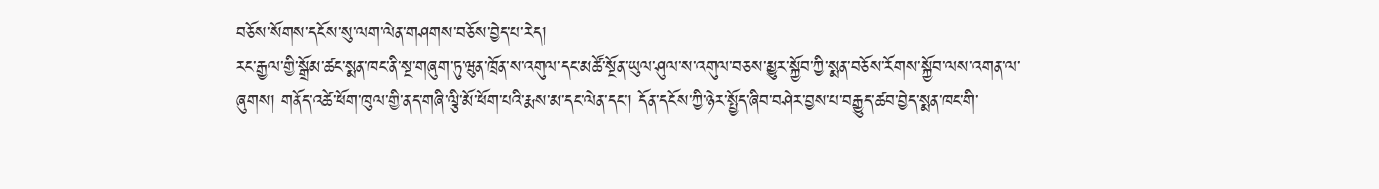བཅོས་སོགས་དངོས་སུ་ལག་ལེན་གཤགས་བཅོས་བྱེད་པ་རེད།
རང་རྒྱལ་གྱི་སྒྲོམ་ཚང་སྨན་ཁང་ནི་སྔ་གཞུག་ཏུ་ཝུན་ཁྲོན་ས་འགུལ་དང་མཚོ་སྔོན་ཡུལ་ཤུལ་ས་འགུལ་བཅས་མྱུར་སྐྱོབ་ཀྱི་སྨན་བཅོས་རོགས་སྐྱོབ་ལས་འགན་ལ་ཞུགས། གནོད་འཚེ་ཕོག་ཁུལ་གྱི་ནད་གཞི་ལྕི་མོ་ཕོག་པའི་རྨས་མ་དང་ལེན་དང་། དོན་དངོས་ཀྱི་ཉེར་སྤྱོད་ཞིབ་བཤེར་བྱས་པ་བརྒྱུད་ཚབ་བྱེད་སྨན་ཁང་གི་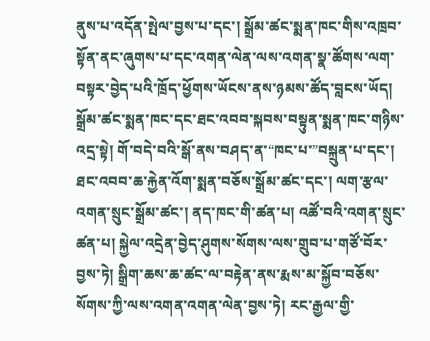ནུས་པ་འདོན་སྤེལ་བྱས་པ་དང་། སྒྲོམ་ཚང་སྨན་ཁང་གིས་འཁྲབ་སྟོན་ནང་ཞུགས་པ་དང་འགན་ལེན་ལས་འགན་སྣ་ཚོགས་ལག་བསྟར་བྱེད་པའི་ཁྲོད་ཕྱོགས་ཡོངས་ནས་ཉམས་ཚོད་བླངས་ཡོད།
སྒྲོམ་ཚང་སྨན་ཁང་དང་ཐང་འབབ་སྐབས་བསྟུན་སྨན་ཁང་གཉིས་འདྲ་སྟེ། གོ་བདེ་བའི་སྒོ་ནས་བཤད་ན་“ཁང་པ་”བསྐྲུན་པ་དང་། ཐང་འབབ་ཆ་རྐྱེན་འོག་སྨན་བཅོས་སྒྲོམ་ཚང་དང་། ལག་རྩལ་འགན་སྲུང་སྒྲོམ་ཚང་། ནད་ཁང་གི་ཚན་པ། འཚོ་བའི་འགན་སྲུང་ཚན་པ། སྐྱེལ་འདྲེན་བྱེད་ཤུགས་སོགས་ལས་གྲུབ་པ་གཙོ་བོར་བྱས་ཏེ། སྒྲིག་ཆས་ཆ་ཚང་ལ་བརྟེན་ནས་རྨས་མ་སྐྱོབ་བཅོས་སོགས་ཀྱི་ལས་འགན་འགན་ལེན་བྱས་ཏེ། རང་རྒྱལ་གྱི་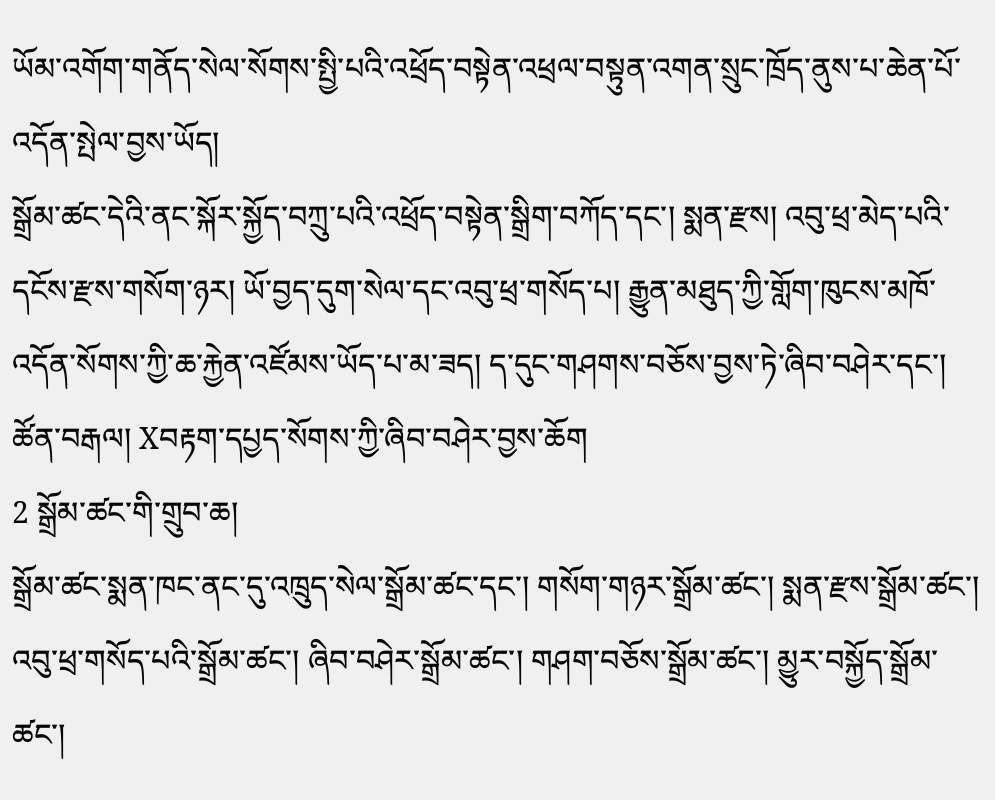ཡོམ་འགོག་གནོད་སེལ་སོགས་སྤྱི་པའི་འཕྲོད་བསྟེན་འཕྲལ་བསྟུན་འགན་སྲུང་ཁྲོད་ནུས་པ་ཆེན་པོ་འདོན་སྤེལ་བྱས་ཡོད།
སྒྲོམ་ཚང་དེའི་ནང་སྐོར་སྐྱོད་བཀྲུ་པའི་འཕྲོད་བསྟེན་སྒྲིག་བཀོད་དང་། སྨན་རྫས། འབུ་ཕྲ་མེད་པའི་དངོས་རྫས་གསོག་ཉར། ཡོ་བྱད་དུག་སེལ་དང་འབུ་ཕྲ་གསོད་པ། རྒྱུན་མཐུད་ཀྱི་གློག་ཁུངས་མཁོ་འདོན་སོགས་ཀྱི་ཆ་རྐྱེན་འཛོམས་ཡོད་པ་མ་ཟད། ད་དུང་གཤགས་བཅོས་བྱས་ཏེ་ཞིབ་བཤེར་དང་། ཚོན་བརྒལ། Xབརྟག་དཔྱད་སོགས་ཀྱི་ཞིབ་བཤེར་བྱས་ཆོག
2 སྒྲོམ་ཚང་གི་གྲུབ་ཆ།
སྒྲོམ་ཚང་སྨན་ཁང་ནང་དུ་འཁྲུད་སེལ་སྒྲོམ་ཚང་དང་། གསོག་གཉར་སྒྲོམ་ཚང་། སྨན་རྫས་སྒྲོམ་ཚང་། འབུ་ཕྲ་གསོད་པའི་སྒྲོམ་ཚང་། ཞིབ་བཤེར་སྒྲོམ་ཚང་། གཤག་བཅོས་སྒྲོམ་ཚང་། མྱུར་བསྐྱོད་སྒྲོམ་ཚང་།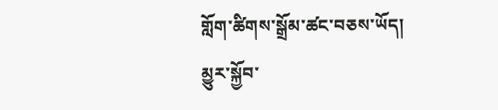གློག་ཚིགས་སྒྲོམ་ཚང་བཅས་ཡོད།
མྱུར་སྐྱོབ་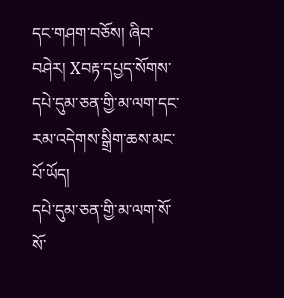དང་གཤག་བཅོས། ཞིབ་བཤེར། Xབརྟ་དཔྱད་སོགས་དཔེ་དུམ་ཅན་གྱི་མ་ལག་དང་རམ་འདེགས་སྒྲིག་ཆས་མང་པོ་ཡོད།
དཔེ་དུམ་ཅན་གྱི་མ་ལག་སོ་སོ་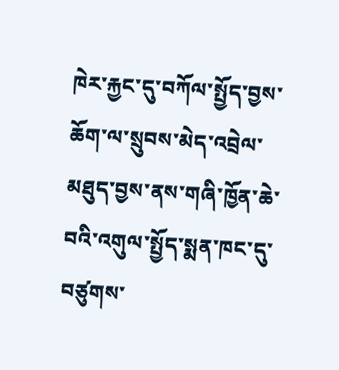ཁེར་རྐྱང་དུ་བཀོལ་སྤྱོད་བྱས་ཆོག་ལ་སྲུབས་མེད་འབྲེལ་མཐུད་བྱས་ནས་གཞི་ཁྱོན་ཆེ་བའི་འགུལ་སྤྱོད་སྨན་ཁང་དུ་བཙུགས་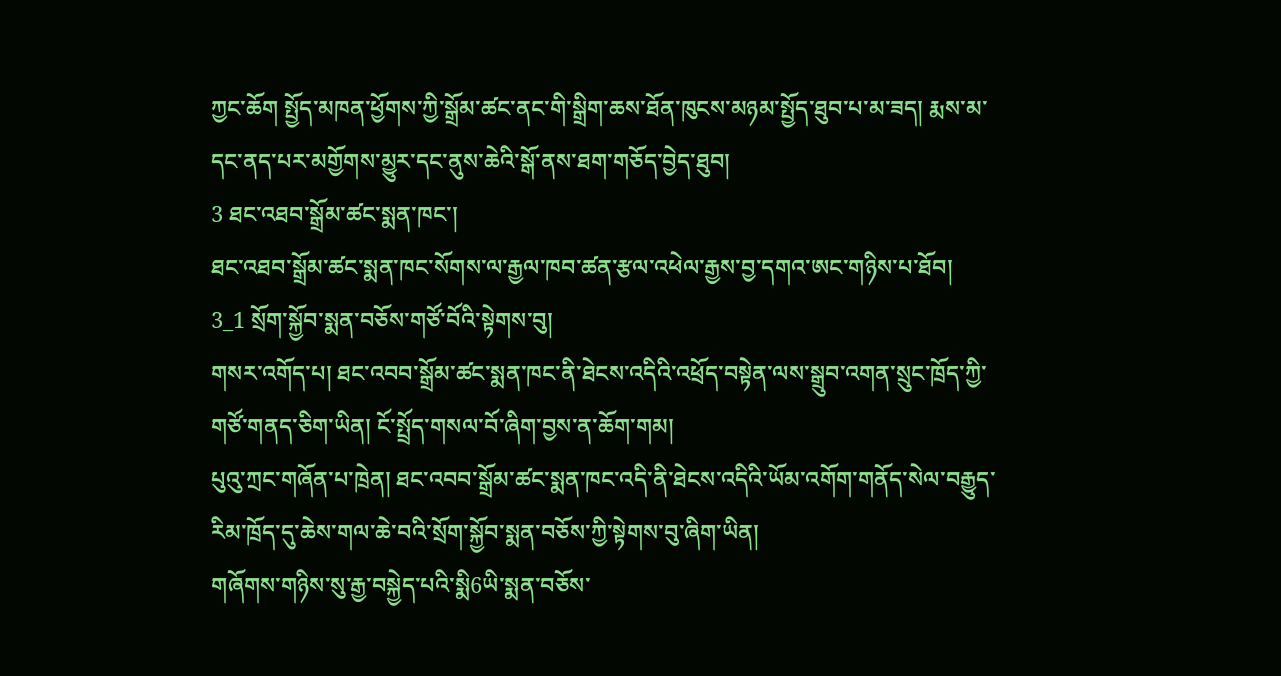ཀྱང་ཆོག སྤྱོད་མཁན་ཕྱོགས་ཀྱི་སྒྲོམ་ཚང་ནང་གི་སྒྲིག་ཆས་ཐོན་ཁུངས་མཉམ་སྤྱོད་ཐུབ་པ་མ་ཟད། རྨས་མ་དང་ནད་པར་མགྱོགས་མྱུར་དང་ནུས་ཆེའི་སྒོ་ནས་ཐག་གཅོད་བྱེད་ཐུབ།
3 ཐང་འཐབ་སྒྲོམ་ཚང་སྨན་ཁང་།
ཐང་འཐབ་སྒྲོམ་ཚང་སྨན་ཁང་སོགས་ལ་རྒྱལ་ཁབ་ཚན་རྩལ་འཕེལ་རྒྱས་བྱ་དགའ་ཨང་གཉིས་པ་ཐོབ།
3_1 སྲོག་སྐྱོབ་སྨན་བཅོས་གཙོ་བོའི་སྟེགས་བུ།
གསར་འགོད་པ། ཐང་འབབ་སྒྲོམ་ཚང་སྨན་ཁང་ནི་ཐེངས་འདིའི་འཕྲོད་བསྟེན་ལས་སྒྲུབ་འགན་སྲུང་ཁྲོད་ཀྱི་གཙོ་གནད་ཅིག་ཡིན། ངོ་སྤྲོད་གསལ་བོ་ཞིག་བྱས་ན་ཆོག་གམ།
པུའུ་ཀྲང་གཞོན་པ་ཁྲེན། ཐང་འབབ་སྒྲོམ་ཚང་སྨན་ཁང་འདི་ནི་ཐེངས་འདིའི་ཡོམ་འགོག་གནོད་སེལ་བརྒྱུད་རིམ་ཁྲོད་དུ་ཆེས་གལ་ཆེ་བའི་སྲོག་སྐྱོབ་སྨན་བཅོས་ཀྱི་སྟེགས་བུ་ཞིག་ཡིན།
གཞོགས་གཉིས་སུ་རྒྱ་བསྐྱེད་པའི་སྨི6ཡི་སྨན་བཅོས་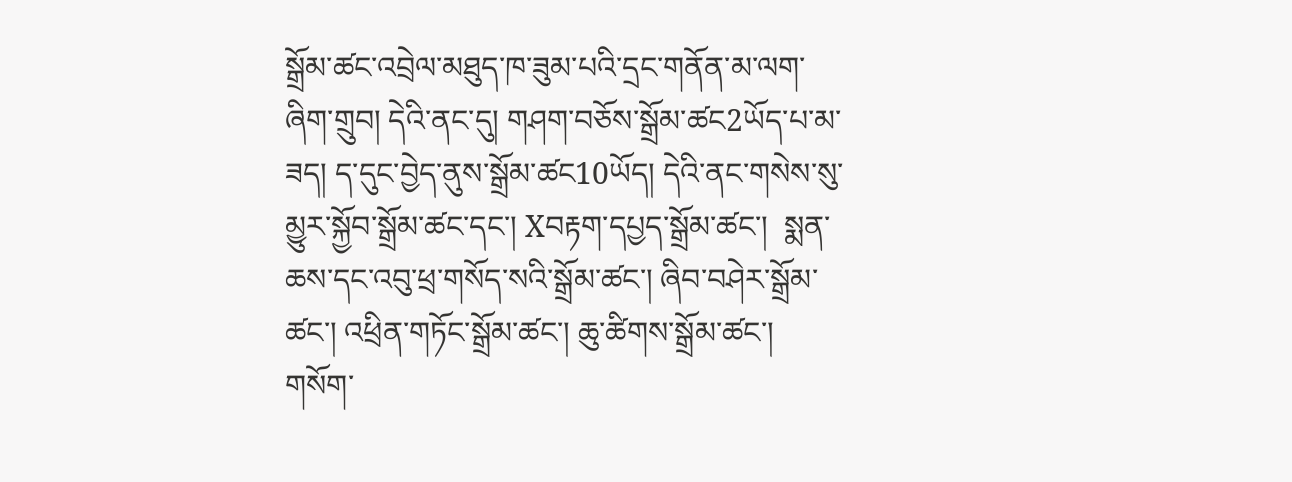སྒྲོམ་ཚང་འབྲེལ་མཐུད་ཁ་ཟུམ་པའི་དྲང་གནོན་མ་ལག་ཞིག་གྲུབ། དེའི་ནང་དུ། གཤག་བཅོས་སྒྲོམ་ཚང2ཡོད་པ་མ་ཟད། ད་དུང་བྱེད་ནུས་སྒྲོམ་ཚང10ཡོད། དེའི་ནང་གསེས་སུ་མྱུར་སྐྱོབ་སྒྲོམ་ཚང་དང་། Xབརྟག་དཔྱད་སྒྲོམ་ཚང་།  སྨན་ཆས་དང་འབུ་ཕྲ་གསོད་སའི་སྒྲོམ་ཚང་། ཞིབ་བཤེར་སྒྲོམ་ཚང་། འཕྲིན་གཏོང་སྒྲོམ་ཚང་། ཆུ་ཚིགས་སྒྲོམ་ཚང་། གསོག་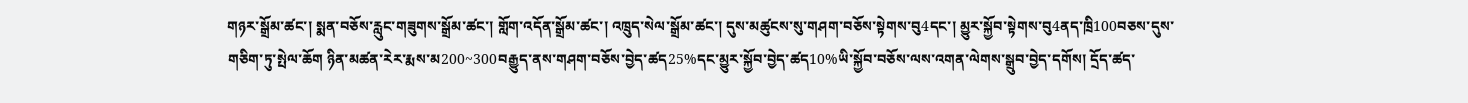གཉར་སྒྲོམ་ཚང་། སྨན་བཅོས་རླུང་གཟུགས་སྒྲོམ་ཚང་། གློག་འདོན་སྒྲོམ་ཚང་། འཁྲུད་སེལ་སྒྲོམ་ཚང་། དུས་མཚུངས་སུ་གཤག་བཅོས་སྟེགས་བུ4དང་། མྱུར་སྐྱོབ་སྟེགས་བུ4ནད་ཁྲི100བཅས་དུས་གཅིག་ཏུ་སྤེལ་ཆོག ཉིན་མཚན་རེར་རྨས་མ200~300བརྒྱུད་ནས་གཤག་བཅོས་བྱེད་ཚད25%དང་མྱུར་སྐྱོབ་བྱེད་ཚད10%ཡི་སྐྱོབ་བཅོས་ལས་འགན་ལེགས་སྒྲུབ་བྱེད་དགོས། དྲོད་ཚད་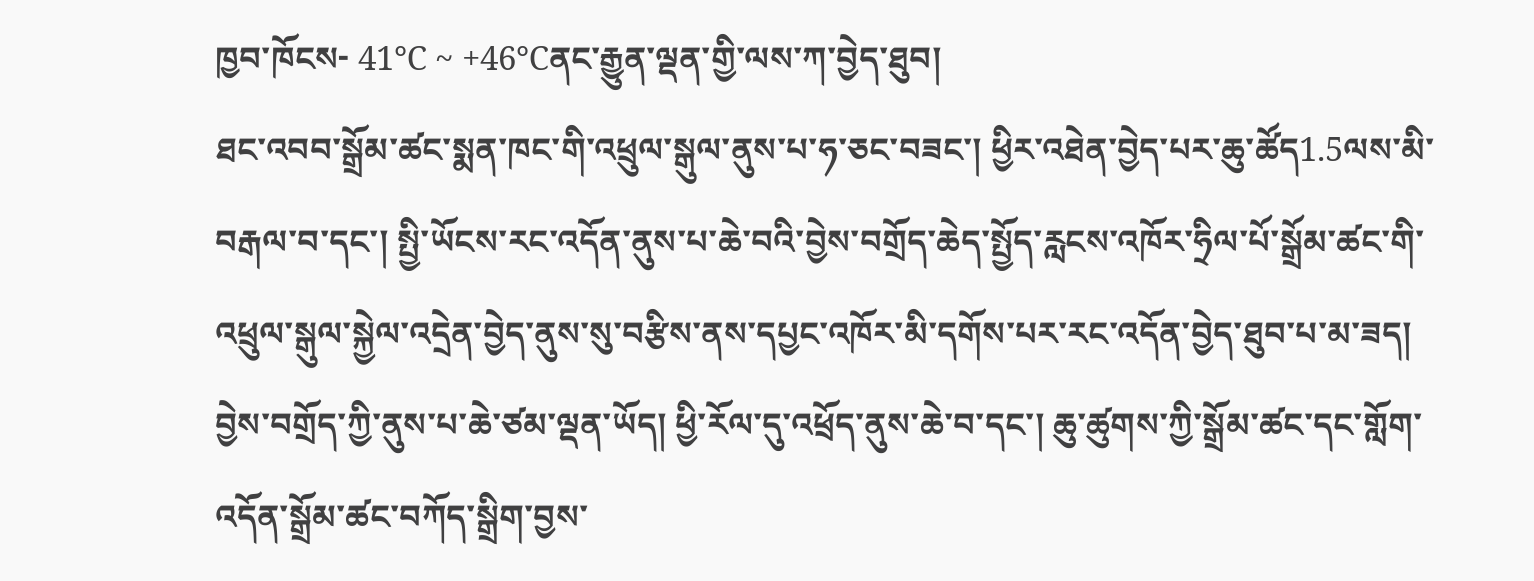ཁྱབ་ཁོངས- 41℃ ~ +46℃ནང་རྒྱུན་ལྡན་གྱི་ལས་ཀ་བྱེད་ཐུབ།
ཐང་འབབ་སྒྲོམ་ཚང་སྨན་ཁང་གི་འཕྲུལ་སྒུལ་ནུས་པ་ཧ་ཅང་བཟང་། ཕྱིར་འཐེན་བྱེད་པར་ཆུ་ཚོད1.5ལས་མི་བརྒལ་བ་དང་། སྤྱི་ཡོངས་རང་འདོན་ནུས་པ་ཆེ་བའི་བྱེས་བགྲོད་ཆེད་སྤྱོད་རླངས་འཁོར་ཧྲིལ་པོ་སྒྲོམ་ཚང་གི་འཕྲུལ་སྒུལ་སྐྱེལ་འདྲེན་བྱེད་ནུས་སུ་བརྩིས་ནས་དཔྱང་འཁོར་མི་དགོས་པར་རང་འདོན་བྱེད་ཐུབ་པ་མ་ཟད། བྱེས་བགྲོད་ཀྱི་ནུས་པ་ཆེ་ཙམ་ལྡན་ཡོད། ཕྱི་རོལ་དུ་འཕྲོད་ནུས་ཆེ་བ་དང་། ཆུ་ཚུགས་ཀྱི་སྒྲོམ་ཚང་དང་གློག་འདོན་སྒྲོམ་ཚང་བཀོད་སྒྲིག་བྱས་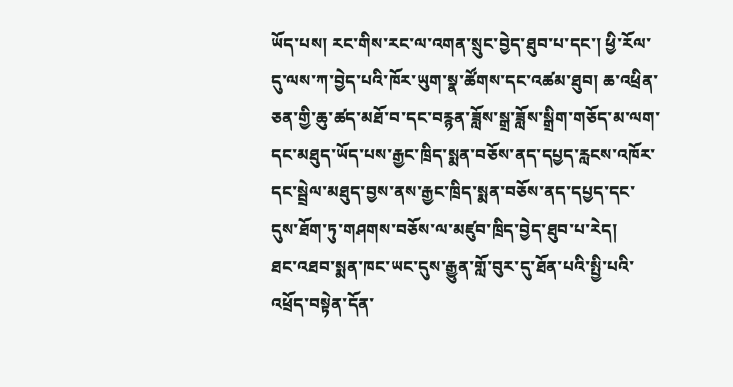ཡོད་པས། རང་གིས་རང་ལ་འགན་སྲུང་བྱེད་ཐུབ་པ་དང་། ཕྱི་རོལ་དུ་ལས་ཀ་བྱེད་པའི་ཁོར་ཡུག་སྣ་ཚོགས་དང་འཚམ་ཐུབ། ཆ་འཕྲིན་ཅན་གྱི་ཆུ་ཚད་མཐོ་བ་དང་བརྙན་ཟློས་སྒྲ་ཟློས་སྒྲིག་གཅོད་མ་ལག་དང་མཐུད་ཡོད་པས་རྒྱང་ཁྲིད་སྨན་བཅོས་ནད་དཔྱད་རླངས་འཁོར་དང་སྦྲེལ་མཐུད་བྱས་ནས་རྒྱང་ཁྲིད་སྨན་བཅོས་ནད་དཔྱད་དང་དུས་ཐོག་ཏུ་གཤགས་བཅོས་ལ་མཛུབ་ཁྲིད་བྱེད་ཐུབ་པ་རེད།
ཐང་འཐབ་སྨན་ཁང་ཡང་དུས་རྒྱུན་གློ་བུར་དུ་ཐོན་པའི་སྤྱི་པའི་འཕྲོད་བསྟེན་དོན་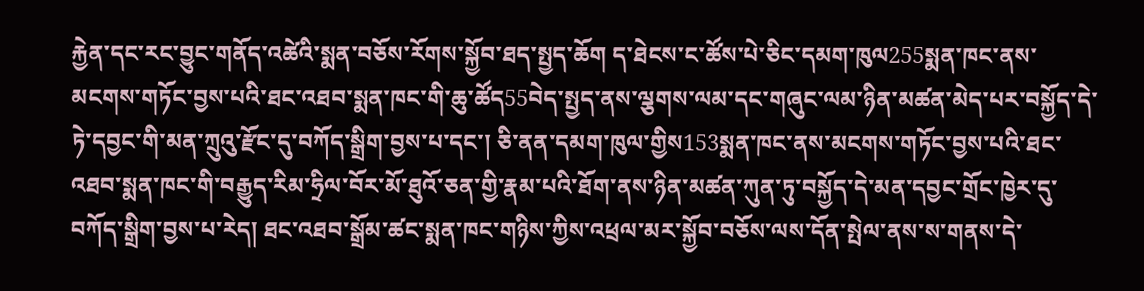རྐྱེན་དང་རང་བྱུང་གནོད་འཚེའི་སྨན་བཅོས་རོགས་སྐྱོབ་ཐད་སྤྱད་ཆོག ད་ཐེངས་ང་ཚོས་པེ་ཅིང་དམག་ཁུལ255སྨན་ཁང་ནས་མངགས་གཏོང་བྱས་པའི་ཐང་འཐབ་སྨན་ཁང་གི་ཆུ་ཚོད55བེད་སྤྱད་ནས་ལྕགས་ལམ་དང་གཞུང་ལམ་ཉིན་མཚན་མེད་པར་བསྐྱོད་དེ་ཏེ་དབྱང་གི་མན་ཀྲུའུ་རྫོང་དུ་བཀོད་སྒྲིག་བྱས་པ་དང་། ཅི་ནན་དམག་ཁུལ་གྱིས153སྨན་ཁང་ནས་མངགས་གཏོང་བྱས་པའི་ཐང་འཐབ་སྨན་ཁང་གི་བརྒྱུད་རིམ་ཧྲིལ་བོར་མོ་ཐུའོ་ཅན་གྱི་རྣམ་པའི་ཐོག་ནས་ཉིན་མཚན་ཀུན་ཏུ་བསྐྱོད་དེ་མན་དབྱང་གྲོང་ཁྱེར་དུ་བཀོད་སྒྲིག་བྱས་པ་རེད། ཐང་འཐབ་སྒྲོམ་ཚང་སྨན་ཁང་གཉིས་ཀྱིས་འཕྲལ་མར་སྐྱོབ་བཅོས་ལས་དོན་སྤེལ་ནས་ས་གནས་དེ་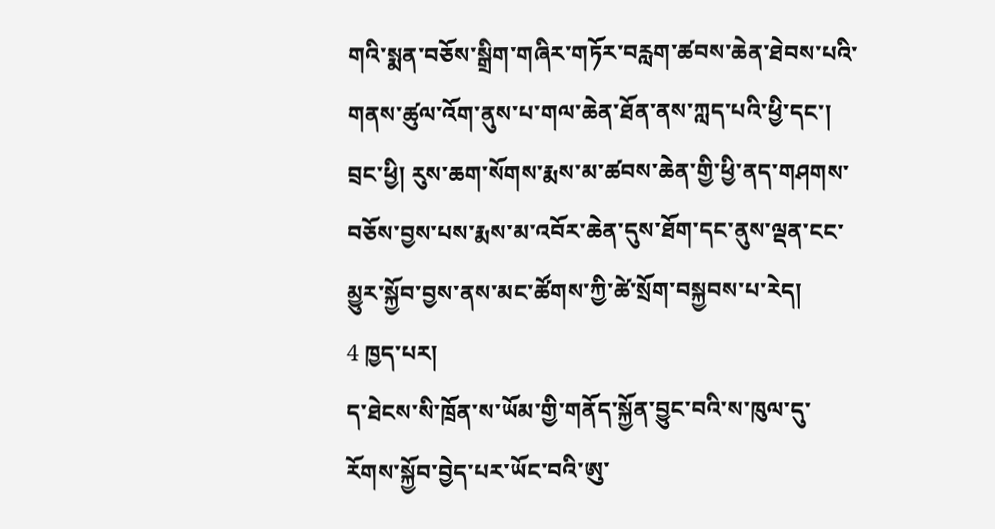གའི་སྨན་བཅོས་སྒྲིག་གཞིར་གཏོར་བརླག་ཚབས་ཆེན་ཐེབས་པའི་གནས་ཚུལ་འོག་ནུས་པ་གལ་ཆེན་ཐོན་ནས་ཀླད་པའི་ཕྱི་དང་། བྲང་ཕྱི། རུས་ཆག་སོགས་རྨས་མ་ཚབས་ཆེན་གྱི་ཕྱི་ནད་གཤགས་བཅོས་བྱས་པས་རྨས་མ་འབོར་ཆེན་དུས་ཐོག་དང་ནུས་ལྡན་ངང་མྱུར་སྐྱོབ་བྱས་ནས་མང་ཚོགས་ཀྱི་ཚེ་སྲོག་བསྐྱབས་པ་རེད།
4 ཁྱད་པར།
ད་ཐེངས་སི་ཁྲོན་ས་ཡོམ་གྱི་གནོད་སྐྱོན་བྱུང་བའི་ས་ཁུལ་དུ་རོགས་སྐྱོབ་བྱེད་པར་ཡོང་བའི་ཨུ་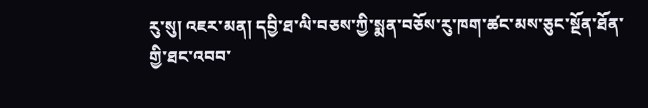རུ་སུ། འཇར་མན། དབྱི་ཐ་ལི་བཅས་ཀྱི་སྨན་བཅོས་རུ་ཁག་ཚང་མས་ཅུང་སྔོན་ཐོན་གྱི་ཐང་འབབ་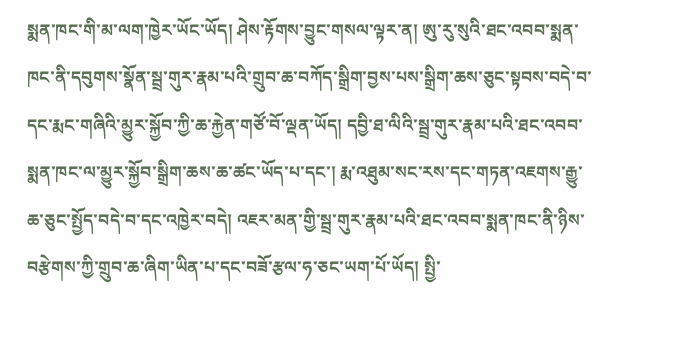སྨན་ཁང་གི་མ་ལག་ཁྱེར་ཡོང་ཡོད། ཤེས་རྟོགས་བྱུང་གསལ་ལྟར་ན། ཨུ་རུ་སུའི་ཐང་འབབ་སྨན་ཁང་ནི་དབུགས་སྣོན་སྦྲ་གུར་རྣམ་པའི་གྲུབ་ཆ་བཀོད་སྒྲིག་བྱས་པས་སྒྲིག་ཆས་ཅུང་སྟབས་བདེ་བ་དང་རྨང་གཞིའི་མྱུར་སྐྱོབ་ཀྱི་ཆ་རྐྱེན་གཙོ་བོ་ལྡན་ཡོད། དབྱི་ཐ་ལིའི་སྦྲ་གུར་རྣམ་པའི་ཐང་འབབ་སྨན་ཁང་ལ་མྱུར་སྐྱོབ་སྒྲིག་ཆས་ཆ་ཚང་ཡོད་པ་དང་། རྨ་འཐུམ་སང་རས་དང་གཏན་འཇགས་རྒྱུ་ཆ་ཅུང་སྤྱོད་བདེ་བ་དང་འཁྱེར་བདེ། འཇར་མན་གྱི་སྦྲ་གུར་རྣམ་པའི་ཐང་འབབ་སྨན་ཁང་ནི་ཉིས་བརྩེགས་ཀྱི་གྲུབ་ཆ་ཞིག་ཡིན་པ་དང་བཟོ་རྩལ་ཧ་ཅང་ཡག་པོ་ཡོད། སྤྱི་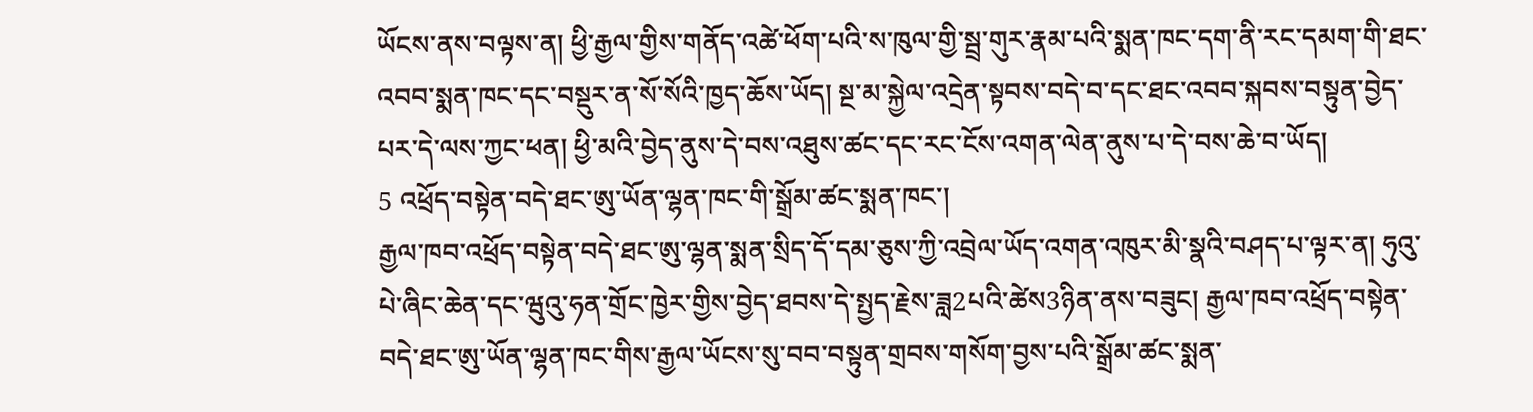ཡོངས་ནས་བལྟས་ན། ཕྱི་རྒྱལ་གྱིས་གནོད་འཚེ་ཕོག་པའི་ས་ཁུལ་གྱི་སྦྲ་གུར་རྣམ་པའི་སྨན་ཁང་དག་ནི་རང་དམག་གི་ཐང་འབབ་སྨན་ཁང་དང་བསྡུར་ན་སོ་སོའི་ཁྱད་ཆོས་ཡོད། སྔ་མ་སྐྱེལ་འདྲེན་སྟབས་བདེ་བ་དང་ཐང་འབབ་སྐབས་བསྟུན་བྱེད་པར་དེ་ལས་ཀྱང་ཕན། ཕྱི་མའི་བྱེད་ནུས་དེ་བས་འཐུས་ཚང་དང་རང་ངོས་འགན་ལེན་ནུས་པ་དེ་བས་ཆེ་བ་ཡོད།
5 འཕྲོད་བསྟེན་བདེ་ཐང་ཨུ་ཡོན་ལྷན་ཁང་གི་སྒྲོམ་ཚང་སྨན་ཁང་།
རྒྱལ་ཁབ་འཕྲོད་བསྟེན་བདེ་ཐང་ཨུ་ལྷན་སྨན་སྲིད་དོ་དམ་ཅུས་ཀྱི་འབྲེལ་ཡོད་འགན་འཁུར་མི་སྣའི་བཤད་པ་ལྟར་ན། ཧུའུ་པེ་ཞིང་ཆེན་དང་ཝུའུ་ཧན་གྲོང་ཁྱེར་གྱིས་བྱེད་ཐབས་དེ་སྤྱད་རྗེས་ཟླ2པའི་ཚེས3ཉིན་ནས་བཟུང། རྒྱལ་ཁབ་འཕྲོད་བསྟེན་བདེ་ཐང་ཨུ་ཡོན་ལྷན་ཁང་གིས་རྒྱལ་ཡོངས་སུ་བབ་བསྟུན་གྲབས་གསོག་བྱས་པའི་སྒྲོམ་ཚང་སྨན་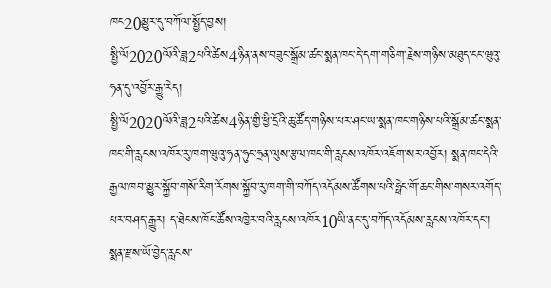ཁང20མྱུར་དུ་བཀོལ་སྤྱོད་བྱས།
སྤྱི་ལོ2020ལོའི་ཟླ2པའི་ཚེས4ཉིན་ནས་བཟུང་སྒྲོམ་ཚང་སྨན་ཁང་དེ་དག་གཅིག་རྗེས་གཉིས་མཐུད་ངང་ཝུའུ་ཧན་དུ་འབྱོར་རྒྱུ་རེད།
སྤྱི་ལོ2020ལོའི་ཟླ2པའི་ཚེས4ཉིན་གྱི་ཕྱི་དྲོའི་ཆུ་ཚོད་གཉིས་པར་ཤང་ཡ་སྨན་ཁང་གཉིས་པའི་སྒྲོམ་ཚང་སྨན་ཁང་གི་རླངས་འཁོར་རུ་ཁག་ཝུའུ་ཧན་ཧུང་ཧྲན་ལུས་རྩལ་ཁང་གི་རླངས་འཁོར་འཇོག་སར་འབྱོར། སྨན་ཁང་དེའི་རྒྱལ་ཁབ་མྱུར་སྐྱོབ་གསོ་རིག་རོགས་སྐྱོབ་རུ་ཁག་གི་བཀོད་འདོམས་ཚོགས་པའི་ཧྥེང་གོ་ཆང་གིས་གསར་འགོད་པར་བཤད་རྒྱུར། ད་ཐེངས་ཁོང་ཚོས་འཁྱེར་བའི་རླངས་འཁོར10ཡི་ནང་དུ་བཀོད་འདོམས་རླངས་འཁོར་དང་། སྨན་རྫས་ཡོ་བྱེད་རླངས་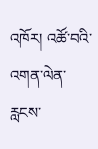འཁོར། འཚོ་བའི་འགན་ལེན་རླངས་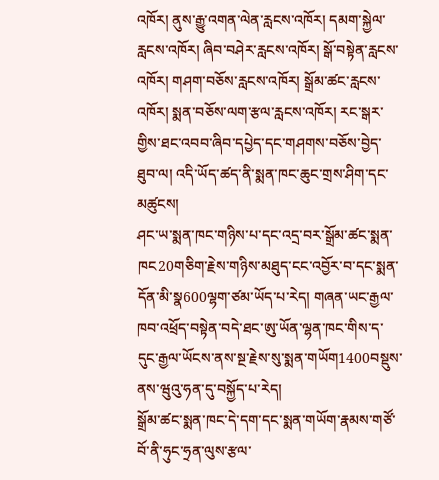འཁོར། ནུས་རྒྱུ་འགན་ལེན་རླངས་འཁོར། དམག་སྐྱེལ་རླངས་འཁོར། ཞིབ་བཤེར་རླངས་འཁོར། སྒོ་བསྟེན་རླངས་འཁོར། གཤག་བཅོས་རླངས་འཁོར། སྒྲོམ་ཚང་རླངས་འཁོར། སྨན་བཅོས་ལག་རྩལ་རླངས་འཁོར། རང་སྒར་གྱིས་ཐང་འབབ་ཞིབ་དཔྱེད་དང་གཤགས་བཅོས་བྱེད་ཐུབ་ལ། འདི་ཡོད་ཚད་ནི་སྨན་ཁང་ཆུང་གྲས་ཤིག་དང་མཚུངས།
ཤང་ཡ་སྨན་ཁང་གཉིས་པ་དང་འདྲ་བར་སྒྲོམ་ཚང་སྨན་ཁང20གཅིག་རྗེས་གཉིས་མཐུད་ངང་འབྱོར་བ་དང་སྨན་དོན་མི་སྣ600ལྷག་ཙམ་ཡོད་པ་རེད། གཞན་ཡང་རྒྱལ་ཁབ་འཕྲོད་བསྟེན་བདེ་ཐང་ཨུ་ཡོན་ལྷན་ཁང་གིས་ད་དུང་རྒྱལ་ཡོངས་ནས་སྔ་རྗེས་སུ་སྨན་གཡོག1400བསྡུས་ནས་ཝུའུ་ཧན་དུ་བསྐྱོད་པ་རེད།
སྒྲོམ་ཚང་སྨན་ཁང་དེ་དག་དང་སྨན་གཡོག་རྣམས་གཙོ་བོ་ནི་ཧུང་ཧྲན་ལུས་རྩལ་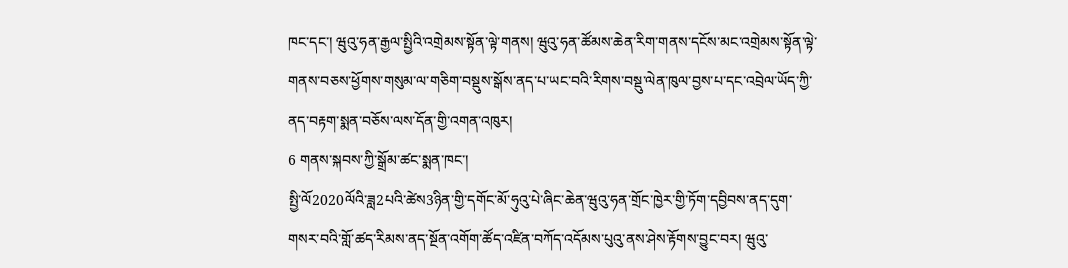ཁང་དང་། ཝུའུ་ཧན་རྒྱལ་སྤྱིའི་འགྲེམས་སྟོན་ལྟེ་གནས། ཝུའུ་ཧན་ཚོམས་ཆེན་རིག་གནས་དངོས་མང་འགྲེམས་སྟོན་ལྟེ་གནས་བཅས་ཕྱོགས་གསུམ་ལ་གཅིག་བསྡུས་སྒོས་ནད་པ་ཡང་བའི་རིགས་བསྡུ་ལེན་ཁུལ་བྱས་པ་དང་འབྲེལ་ཡོད་ཀྱི་ནད་བརྟག་སྨན་བཅོས་ལས་དོན་གྱི་འགན་འཁུར།
6 གནས་སྐབས་ཀྱི་སྒྲོམ་ཚང་སྨན་ཁང་།
སྤྱི་ལོ2020ལོའི་ཟླ2པའི་ཚེས3ཉིན་གྱི་དགོང་མོ་ཧུའུ་པེ་ཞིང་ཆེན་ཝུའུ་ཧན་གྲོང་ཁྱེར་གྱི་ཏོག་དབྱིབས་ནད་དུག་གསར་བའི་གློ་ཚད་རིམས་ནད་སྔོན་འགོག་ཚོད་འཛིན་བཀོད་འདོམས་པུའུ་ནས་ཤེས་རྟོགས་བྱུང་བར། ཝུའུ་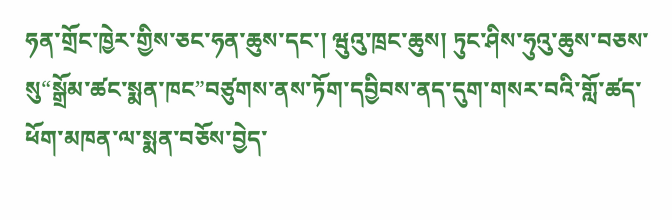ཧན་གྲོང་ཁྱེར་གྱིས་ཅང་ཧན་ཆུས་དང་། ཝུའུ་ཁྲང་ཆུས། ཏུང་ཤིས་ཧུའུ་ཆུས་བཅས་སུ“སྒྲོམ་ཚང་སྨན་ཁང”བཙུགས་ནས་ཏོག་དབྱིབས་ནད་དུག་གསར་བའི་གློ་ཚད་ཕོག་མཁན་ལ་སྨན་བཅོས་བྱེད་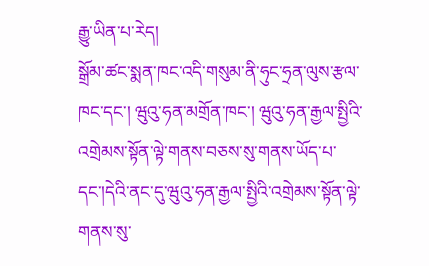རྒྱུ་ཡིན་པ་རེད།
སྒྲོམ་ཚང་སྨན་ཁང་འདི་གསུམ་ནི་ཧུང་ཧྲན་ལུས་རྩལ་ཁང་དང་། ཝུའུ་ཧན་མགྲོན་ཁང་། ཝུའུ་ཧན་རྒྱལ་སྤྱིའི་འགྲེམས་སྟོན་ལྟེ་གནས་བཅས་སུ་གནས་ཡོད་པ་དང་།དེའི་ནང་དུ་ཝུའུ་ཧན་རྒྱལ་སྤྱིའི་འགྲེམས་སྟོན་ལྟེ་གནས་སུ་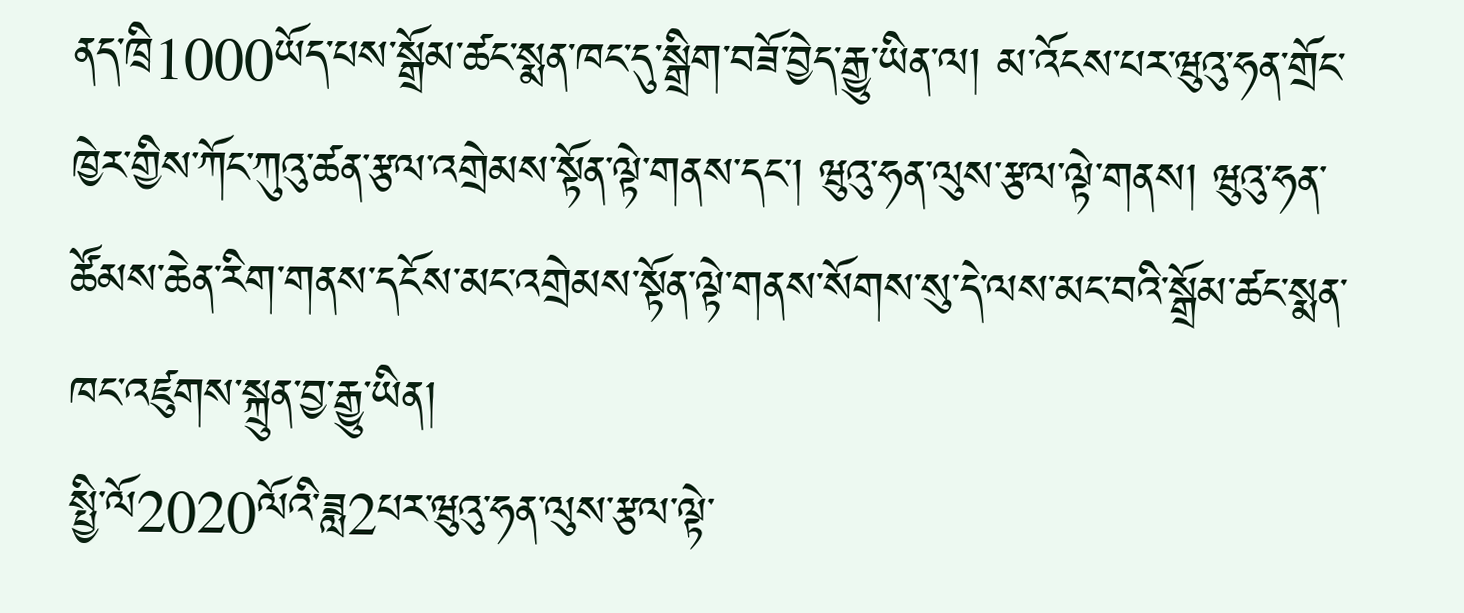ནད་ཁྲི1000ཡོད་པས་སྒྲོམ་ཚང་སྨན་ཁང་དུ་སྒྲིག་བཟོ་བྱེད་རྒྱུ་ཡིན་ལ། མ་འོངས་པར་ཝུའུ་ཧན་གྲོང་ཁྱེར་གྱིས་ཀོང་ཀུའུ་ཚན་རྩལ་འགྲེམས་སྟོན་ལྟེ་གནས་དང་། ཝུའུ་ཧན་ལུས་རྩལ་ལྟེ་གནས། ཝུའུ་ཧན་ཚོམས་ཆེན་རིག་གནས་དངོས་མང་འགྲེམས་སྟོན་ལྟེ་གནས་སོགས་སུ་དེ་ལས་མང་བའི་སྒྲོམ་ཚང་སྨན་ཁང་འཛུགས་སྐྲུན་བྱ་རྒྱུ་ཡིན།
སྤྱི་ལོ2020ལོའི་ཟླ2པར་ཝུའུ་ཧན་ལུས་རྩལ་ལྟེ་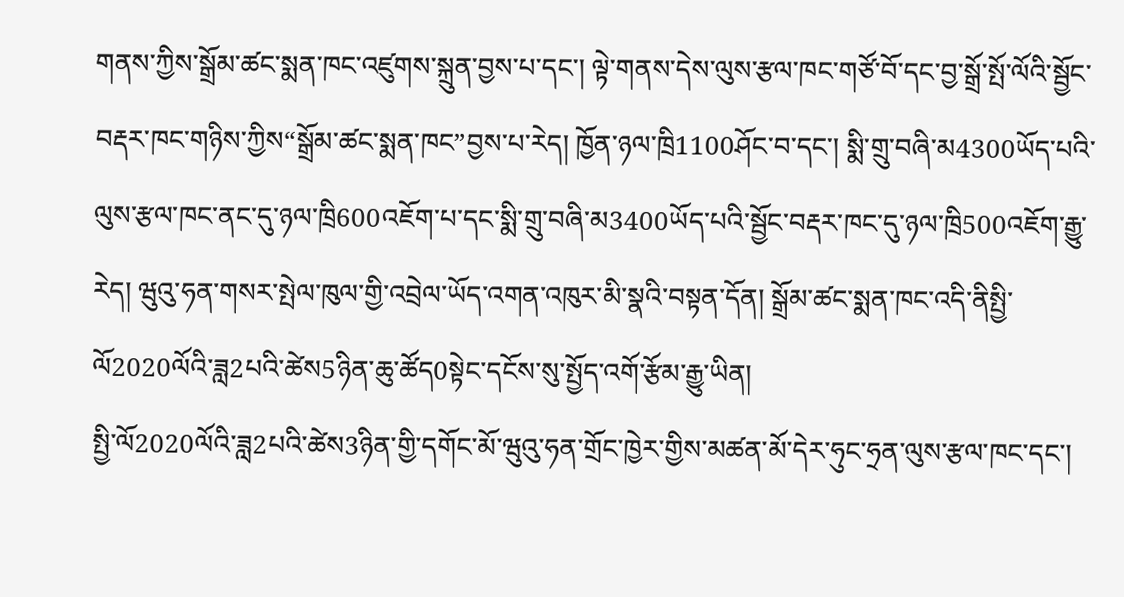གནས་ཀྱིས་སྒྲོམ་ཚང་སྨན་ཁང་འཛུགས་སྐྲུན་བྱས་པ་དང་། ལྟེ་གནས་དེས་ལུས་རྩལ་ཁང་གཙོ་བོ་དང་བྱ་སྒྲོ་སྤོ་ལོའི་སྦྱོང་བརྡར་ཁང་གཉིས་ཀྱིས“སྒྲོམ་ཚང་སྨན་ཁང”བྱས་པ་རེད། ཁྱོན་ཉལ་ཁྲི1100ཤོང་བ་དང་། སྨི་གྲུ་བཞི་མ4300ཡོད་པའི་ལུས་རྩལ་ཁང་ནང་དུ་ཉལ་ཁྲི600འཇོག་པ་དང་སྨི་གྲུ་བཞི་མ3400ཡོད་པའི་སྦྱོང་བརྡར་ཁང་དུ་ཉལ་ཁྲི500འཇོག་རྒྱུ་རེད། ཝུའུ་ཧན་གསར་སྤེལ་ཁུལ་གྱི་འབྲེལ་ཡོད་འགན་འཁུར་མི་སྣའི་བསྟན་དོན། སྒྲོམ་ཚང་སྨན་ཁང་འདི་ནིསྤྱི་ལོ2020ལོའི་ཟླ2པའི་ཚེས5ཉིན་ཆུ་ཚོད0སྟེང་དངོས་སུ་སྤྱོད་འགོ་རྩོམ་རྒྱུ་ཡིན།
སྤྱི་ལོ2020ལོའི་ཟླ2པའི་ཚེས3ཉིན་གྱི་དགོང་མོ་ཝུའུ་ཧན་གྲོང་ཁྱེར་གྱིས་མཚན་མོ་དེར་ཧུང་ཧྲན་ལུས་རྩལ་ཁང་དང་།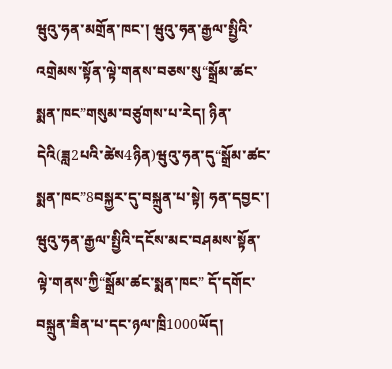ཝུའུ་ཧན་མགྲོན་ཁང་། ཝུའུ་ཧན་རྒྱལ་སྤྱིའི་འགྲེམས་སྟོན་ལྟེ་གནས་བཅས་སུ“སྒྲོམ་ཚང་སྨན་ཁང”གསུམ་བཙུགས་པ་རེད། ཉིན་དེའི(ཟླ2པའི་ཚེས4ཉིན)ཝུའུ་ཧན་དུ“སྒྲོམ་ཚང་སྨན་ཁང”8བསྐྱར་དུ་བསྐྲུན་པ་སྟེ། ཧན་དབྱང་། ཝུའུ་ཧན་རྒྱལ་སྤྱིའི་དངོས་མང་བཤམས་སྟོན་ལྟེ་གནས་ཀྱི“སྒྲོམ་ཚང་སྨན་ཁང” དོ་དགོང་བསྐྲུན་ཟིན་པ་དང་ཉལ་ཁྲི1000ཡོད།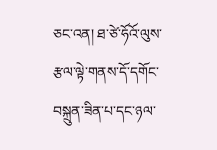ཅང་འན། ཐ་ཙེ་ཧོའོ་ལུས་རྩལ་ལྟེ་གནས་དོ་དགོང་བསྐྲུན་ཟིན་པ་དང་ཉལ་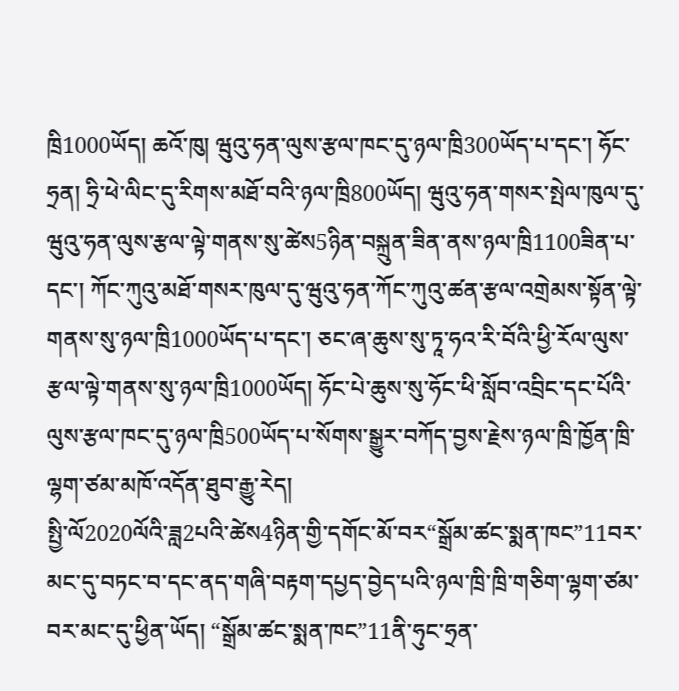ཁྲི1000ཡོད། ཆའོ་ཁུ། ཝུའུ་ཧན་ལུས་རྩལ་ཁང་དུ་ཉལ་ཁྲི300ཡོད་པ་དང་། ཧོང་ཧྲན། ཧྲི་ཕེ་ལིང་དུ་རིགས་མཐོ་བའི་ཉལ་ཁྲི800ཡོད། ཝུའུ་ཧན་གསར་སྤེལ་ཁུལ་དུ་ཝུའུ་ཧན་ལུས་རྩལ་ལྟེ་གནས་སུ་ཚེས5ཉིན་བསྐྲུན་ཟིན་ནས་ཉལ་ཁྲི1100ཟིན་པ་དང་། ཀོང་ཀུའུ་མཐོ་གསར་ཁུལ་དུ་ཝུའུ་ཧན་ཀོང་ཀུའུ་ཚན་རྩལ་འགྲེམས་སྟོན་ལྟེ་གནས་སུ་ཉལ་ཁྲི1000ཡོད་པ་དང་། ཅང་ཞ་ཆུས་སུ་ཏཱ་ཧའ་རི་བོའི་ཕྱི་རོལ་ལུས་རྩལ་ལྟེ་གནས་སུ་ཉལ་ཁྲི1000ཡོད། ཧོང་པེ་ཆུས་སུ་ཧོང་ཕི་སློབ་འབྲིང་དང་པོའི་ལུས་རྩལ་ཁང་དུ་ཉལ་ཁྲི500ཡོད་པ་སོགས་སྒྱུར་བཀོད་བྱས་རྗེས་ཉལ་ཁྲི་ཁྱོན་ཁྲི་ལྷག་ཙམ་མཁོ་འདོན་ཐུབ་རྒྱུ་རེད།
སྤྱི་ལོ2020ལོའི་ཟླ2པའི་ཚེས4ཉིན་གྱི་དགོང་མོ་བར“སྒྲོམ་ཚང་སྨན་ཁང”11བར་མང་དུ་བཏང་བ་དང་ནད་གཞི་བརྟག་དཔྱད་བྱེད་པའི་ཉལ་ཁྲི་ཁྲི་གཅིག་ལྷག་ཙམ་བར་མང་དུ་ཕྱིན་ཡོད། “སྒྲོམ་ཚང་སྨན་ཁང”11ནི་ཧུང་ཧྲན་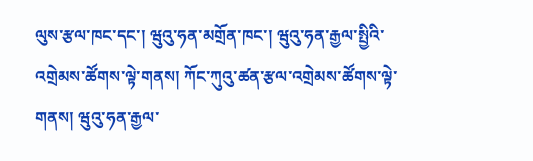ལུས་རྩལ་ཁང་དང་། ཝུའུ་ཧན་མགྲོན་ཁང་། ཝུའུ་ཧན་རྒྱལ་སྤྱིའི་འགྲེམས་ཚོགས་ལྟེ་གནས། ཀོང་ཀུའུ་ཚན་རྩལ་འགྲེམས་ཚོགས་ལྟེ་གནས། ཝུའུ་ཧན་རྒྱལ་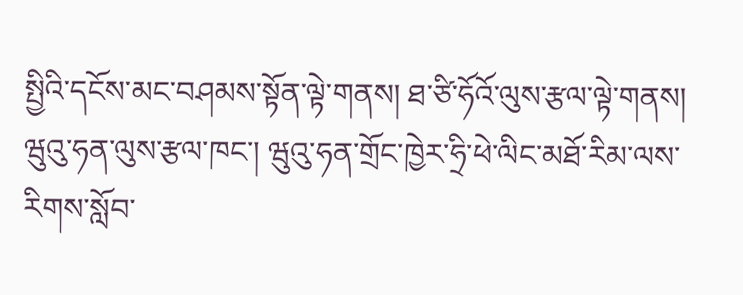སྤྱིའི་དངོས་མང་བཤམས་སྟོན་ལྟེ་གནས། ཐ་ཙི་ཧོའོ་ལུས་རྩལ་ལྟེ་གནས། ཝུའུ་ཧན་ལུས་རྩལ་ཁང་། ཝུའུ་ཧན་གྲོང་ཁྱེར་ཧྲི་ཕེ་ལིང་མཐོ་རིམ་ལས་རིགས་སློབ་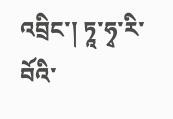འབྲིང་། ཏཱ་ཧྭ་རི་བོའི་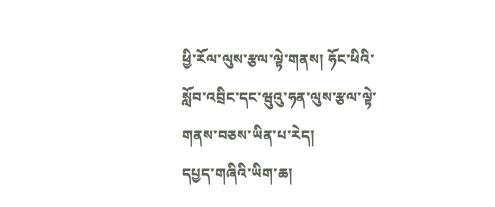ཕྱི་རོལ་ལུས་རྩལ་ལྟེ་གནས། ཧོང་ཕིའི་སློབ་འབྲིང་དང་ཝུའུ་ཧན་ལུས་རྩལ་ལྟེ་གནས་བཅས་ཡིན་པ་རེད།
དཔྱད་གཞིའི་ཡིག་ཆ།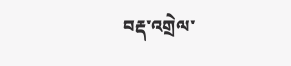བརྡ་འགྲེལ་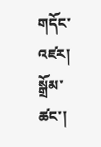གདོང་འཛར།
སྒྲོམ་ཚང་།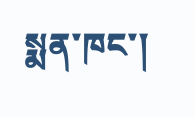སྨན་ཁང་།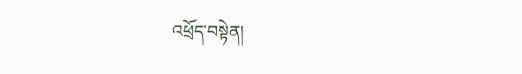འཕྲོད་བསྟེན།